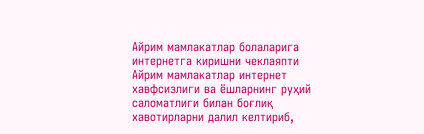Айрим мамлакатлар болаларига интернетга киришни чеклаяпти
Айрим мамлакатлар интернет хавфсизлиги ва ёшларнинг руҳий саломатлиги билан боғлиқ хавотирларни далил келтириб,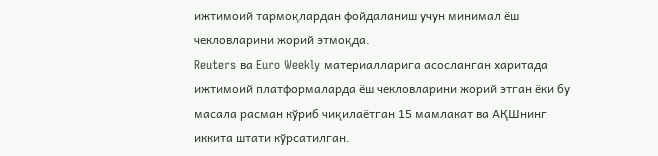ижтимоий тармоқлардан фойдаланиш учун минимал ёш чекловларини жорий этмоқда.
Reuters ва Euro Weekly материалларига асосланган харитада ижтимоий платформаларда ёш чекловларини жорий этган ёки бу масала расман кўриб чиқилаётган 15 мамлакат ва АҚШнинг иккита штати кўрсатилган.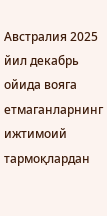Австралия 2025 йил декабрь ойида вояга етмаганларнинг ижтимоий тармоқлардан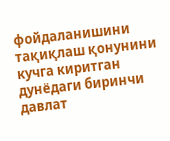фойдаланишини тақиқлаш қонунини кучга киритган дунёдаги биринчи давлат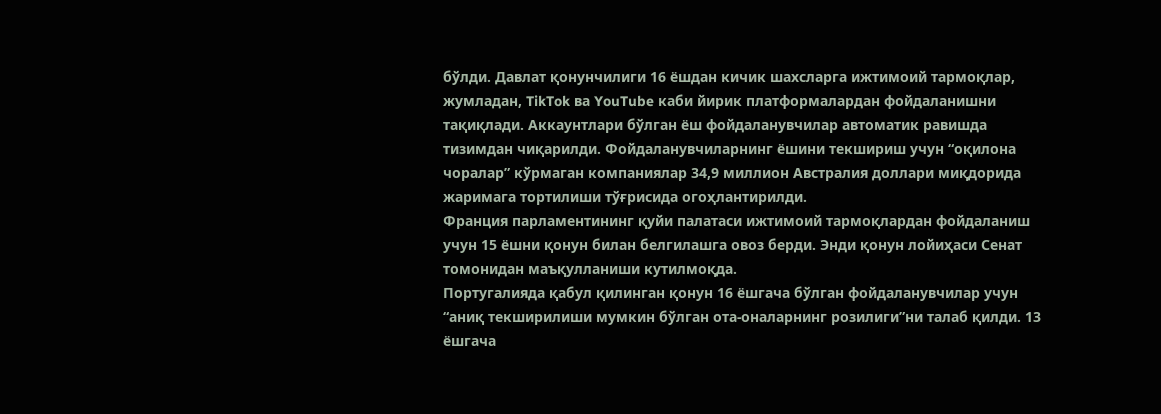бўлди. Давлат қонунчилиги 16 ёшдан кичик шахсларга ижтимоий тармоқлар, жумладан, TikTok ва YouTube каби йирик платформалардан фойдаланишни тақиқлади. Аккаунтлари бўлган ёш фойдаланувчилар автоматик равишда тизимдан чиқарилди. Фойдаланувчиларнинг ёшини текшириш учун “оқилона чоралар” кўрмаган компаниялар 34,9 миллион Австралия доллари миқдорида жаримага тортилиши тўғрисида огоҳлантирилди.
Франция парламентининг қуйи палатаси ижтимоий тармоқлардан фойдаланиш учун 15 ёшни қонун билан белгилашга овоз берди. Энди қонун лойиҳаси Сенат томонидан маъқулланиши кутилмоқда.
Португалияда қабул қилинган қонун 16 ёшгача бўлган фойдаланувчилар учун “аниқ текширилиши мумкин бўлган ота-оналарнинг розилиги”ни талаб қилди. 13 ёшгача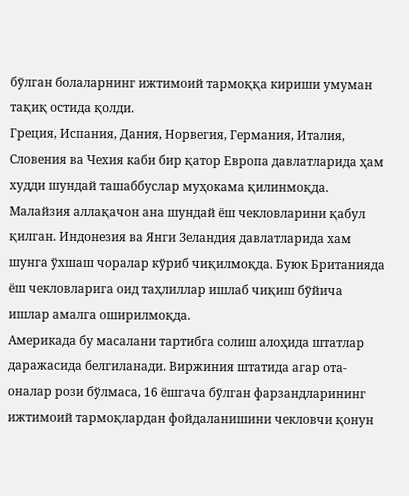бўлган болаларнинг ижтимоий тармоққа кириши умуман тақиқ остида қолди.
Греция, Испания, Дания, Норвегия, Германия, Италия, Словения ва Чехия каби бир қатор Европа давлатларида ҳам худди шундай ташаббуслар муҳокама қилинмоқда.
Малайзия аллақачон ана шундай ёш чекловларини қабул қилган. Индонезия ва Янги Зеландия давлатларида хам шунга ўхшаш чоралар кўриб чиқилмоқда. Буюк Британияда ёш чекловларига оид таҳлиллар ишлаб чиқиш бўйича ишлар амалга оширилмоқда.
Америкада бу масалани тартибга солиш алоҳида штатлар даражасида белгиланади. Виржиния штатида агар ота-оналар рози бўлмаса, 16 ёшгача бўлган фарзандларининг ижтимоий тармоқлардан фойдаланишини чекловчи қонун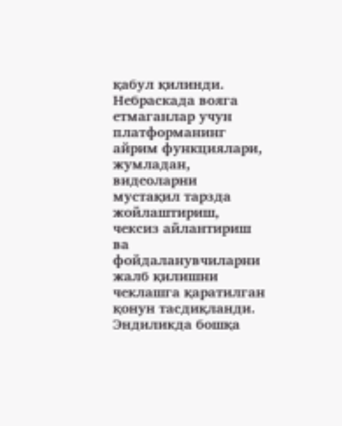қабул қилинди. Небраскада вояга етмаганлар учун платформанинг айрим функциялари, жумладан, видеоларни мустақил тарзда жойлаштириш, чексиз айлантириш ва фойдаланувчиларни жалб қилишни чеклашга қаратилган қонун тасдиқланди.
Эндиликда бошқа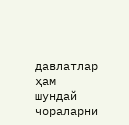давлатлар ҳам шундай чораларни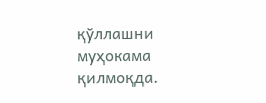қўллашни муҳокама қилмоқда.